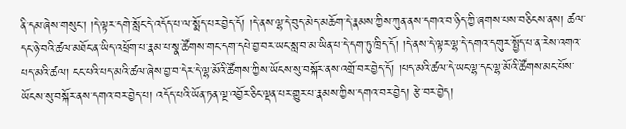ནི་དམ་ཞེས་གསུང་། །དེ་ལྟར་དགེ་སློང་དེ་འདོད་པ་ལ་སྨོད་པར་བྱེད་དོ། །དེ་ནས་ལྷ་དེ་བུད་མེད་མཆོག་དེ་རྣམས་ཀྱིས་ཀུན་ནས་དགའ་བ་ཉིད་ཀྱི་ཞགས་པས་བཅིངས་ནས། ཚལ་དང་ཉེ་བའི་ཚལ་མཐོང་ན་ཡིད་འཕྲོག་པ་རྣམ་པ་སྣ་ཚོགས་གང་དག་དཔེ་བྱ་བར་ཡང་སླ་བ་མ་ཡིན་པ་དེ་དག་ཏུ་ཁྲིད་དོ། །དེ་ནས་དེ་ལྟར་ལྷ་དེ་དགའ་དགུར་སྤྱོད་པ་ན་རེས་འགའ་པད་མའི་ཚལ། ངང་པའི་པད་མའི་ཚལ་ཞེས་བྱ་བ་དེར་དེ་ལྷ་མོའི་ཚོགས་ཀྱིས་ཡོངས་སུ་བསྐོར་ནས་འགྲོ་བར་བྱེད་དོ། །པད་མའི་ཚལ་དེ་ཡང་ལྷ་དང་ལྷ་མོའི་ཚོགས་མང་པོས་ཡོངས་སུ་བསྐོར་ནས་དགའ་བར་བྱེད་པ། འདོད་པའི་ཡོན་ཏན་ལྔ་འབྱོར་ཅིང་ལྡན་པར་གྱུར་པ་རྣམས་ཀྱིས་དགའ་བར་བྱེད། རྩེ་བར་བྱེད།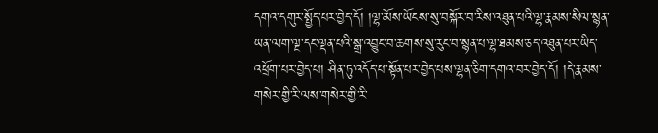དགའ་དགུར་སྤྱོད་པར་བྱེད་དོ། །ལྷ་མོས་ཡོངས་སུ་བསྐོར་བ་རིས་འཐུན་པའི་ལྷ་རྣམས་སིལ་སྙན་ཡན་ལག་ལྔ་དང་ལྡན་པའི་སྒྲ་འབྱུང་བ་ཆགས་སུ་རུང་བ་སྙན་པ་ལྷ་ཐམས་ཅད་འཐུན་པར་ཡིད་འཕྲོག་པར་བྱེད་པ། ཤིན་ཏུ་འདོད་པ་སྟོན་པར་བྱེད་པས་ལྷན་ཅིག་དགའ་བར་བྱེད་དོ། །དེ་རྣམས་གསེར་གྱི་རི་ལས་གསེར་གྱི་རི་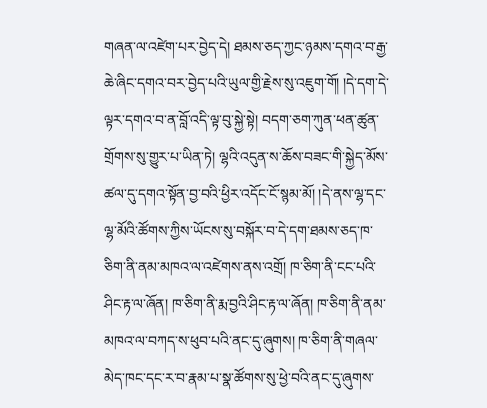གཞན་ལ་འཛེག་པར་བྱེད་དེ། ཐམས་ཅད་ཀྱང་ཉམས་དགའ་བ་རྒྱ་ཆེ་ཞིང་དགའ་བར་བྱེད་པའི་ཡུལ་གྱི་རྗེས་སུ་འཇུག་གོ། །དེ་དག་དེ་ལྟར་དགའ་བ་ན་བློ་འདི་ལྟ་བུ་སྐྱེ་སྟེ། བདག་ཅག་ཀུན་ཕན་ཚུན་གྲོགས་སུ་གྱུར་པ་ཡིན་ཏེ། ལྷའི་འདུན་ས་ཆོས་བཟང་གི་སྐྱེད་མོས་ཚལ་དུ་དགའ་སྟོན་བྱ་བའི་ཕྱིར་འདོང་ངོ་སྙམ་མོ། །དེ་ནས་ལྷ་དང་ལྷ་མོའི་ཚོགས་ཀྱིས་ཡོངས་སུ་བསྐོར་བ་དེ་དག་ཐམས་ཅད་ཁ་ཅིག་ནི་ནམ་མཁའ་ལ་འཛེགས་ནས་འགྲོ། ཁ་ཅིག་ནི་ངང་པའི་ཤིང་རྟ་ལ་ཞོན། ཁ་ཅིག་ནི་རྨ་བྱའི་ཤིང་རྟ་ལ་ཞོན། ཁ་ཅིག་ནི་ནམ་མཁའ་ལ་བཀད་ས་ཕུབ་པའི་ནང་དུ་ཞུགས། ཁ་ཅིག་ནི་གཞལ་མེད་ཁང་དང་ར་བ་རྣམ་པ་སྣ་ཚོགས་སུ་ཕྱེ་བའི་ནང་དུ་ཞུགས་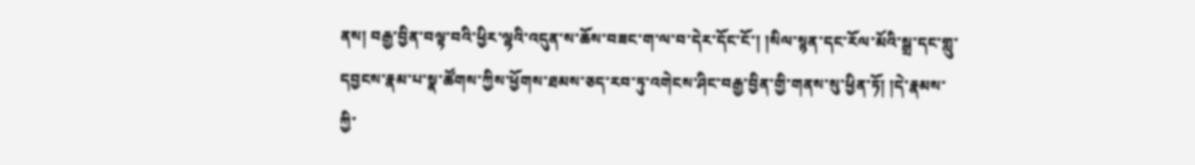ནས། བརྒྱ་བྱིན་བལྟ་བའི་ཕྱིར་ལྷའི་འདུན་ས་ཆོས་བཟང་ག་ལ་བ་དེར་དོང་ངོ་། །སིལ་སྙན་དང་རོལ་མོའི་སྒྲ་དང་གླུ་དབྱངས་རྣམ་པ་སྣ་ཚོགས་ཀྱིས་ཕྱོགས་ཐམས་ཅད་རབ་ཏུ་འགེངས་ཤིང་བརྒྱ་བྱིན་གྱི་གནས་སུ་ཕྱིན་ཏོ། །དེ་རྣམས་ཀྱི་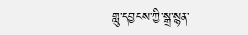གླུ་དབྱངས་ཀྱི་སྒྲ་སྙན་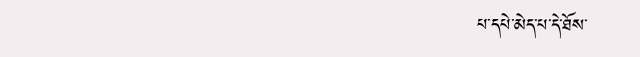པ་དཔེ་མེད་པ་དེ་ཐོས་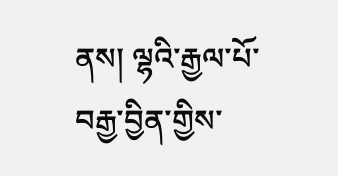ནས། ལྷའི་རྒྱལ་པོ་བརྒྱ་བྱིན་གྱིས་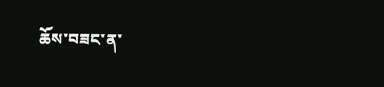ཆོས་བཟང་ན་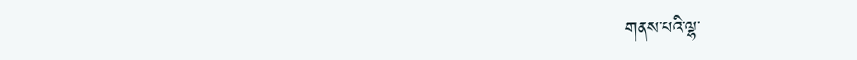གནས་པའི་ལྷ་